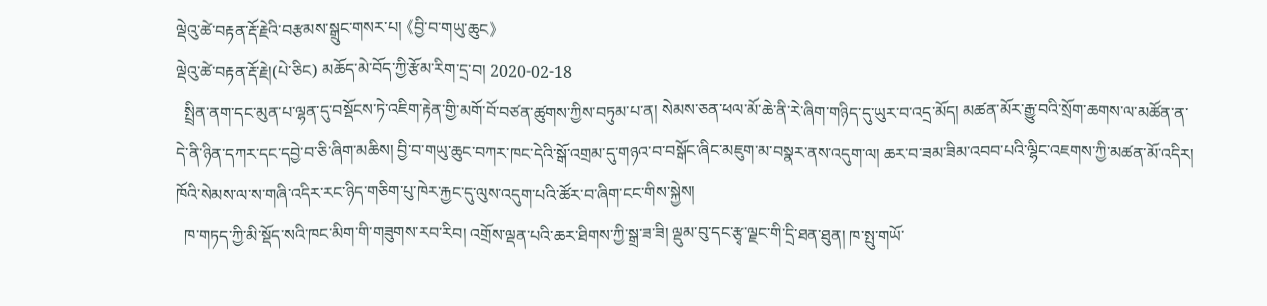ལྡེའུ་ཚེ་བརྟན་རྡོ་རྗེའི་བརྩམས་སྒྲུང་གསར་པ། 《བྱི་བ་གཡུ་ཆུང》
ལྡེའུ་ཚེ་བརྟན་རྡོ་རྗེ།(པེ་ཅིང) མཆོད་མེ་བོད་ཀྱི་རྩོམ་རིག་དྲ་བ། 2020-02-18
  སྤྲིན་ནག་དང་མུན་པ་ལྷན་དུ་བསྡོངས་ཏེ་འཇིག་རྟེན་གྱི་མགོ་བོ་བཙན་ཚུགས་ཀྱིས་བཏུམ་པ་ན། སེམས་ཅན་ཕལ་མོ་ཆེ་ནི་རེ་ཞིག་གཉིད་དུ་ཡུར་བ་འདྲ་མོད། མཚན་མོར་རྒྱུ་བའི་སྲོག་ཆགས་ལ་མཚོན་ན་དེ་ནི་ཉིན་དཀར་དང་དབྱེ་བ་ཅི་ཞིག་མཆིས། བྱི་བ་གཡུ་ཆུང་བཀར་ཁང་དེའི་སྒོ་འགྲམ་དུ་གཉའ་བ་བསྒོང་ཞིང་མཇུག་མ་བསྣར་ནས་འདུག་ལ། ཆར་བ་ཟམ་ཟིམ་འབབ་པའི་ལྷིང་འཇགས་ཀྱི་མཚན་མོ་འདིར། ཁོའི་སེམས་ལ་ས་གཞི་འདིར་རང་ཉིད་གཅིག་པུ་ཁེར་རྐྱང་དུ་ལུས་འདུག་པའི་ཚོར་བ་ཞིག་ངང་གིས་སྐྱེས།
  ཁ་གཏད་ཀྱི་མི་སྡོད་སའི་ཁང་མིག་གི་གཟུགས་རབ་རིབ། འགྲོས་ལྡན་པའི་ཆར་ཐིགས་ཀྱི་སྒྲ་ཟ་ཟི། ལྡུམ་བུ་དང་རྩྭ་ལྗང་གི་དྲི་ཐན་ཐུན། ཁ་སྤུ་གཡོ་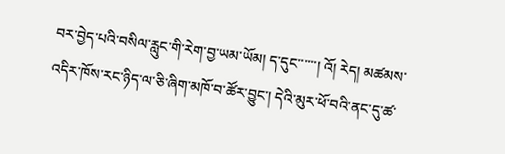བར་བྱེད་པའི་བསིལ་རླུང་གི་རེག་བྱ་ཡམ་ཡོམ། ད་དུང་་་་་་། འོ། རེད། མཚམས་འདིར་ཁོས་རང་ཉིད་ལ་ཅི་ཞིག་མཁོ་བ་ཚོར་བྱུང་། དེའི་མུར་ཕོ་བའི་ནང་དུ་ཚ་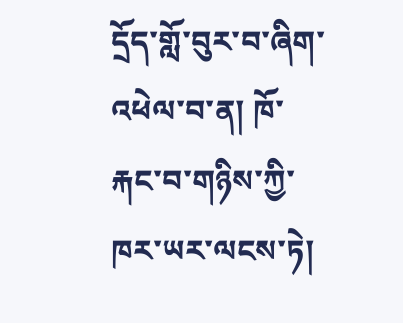དྲོད་གློ་བུར་བ་ཞིག་འཕེལ་བ་ན། ཁོ་རྐང་བ་གཉིས་ཀྱི་ཁར་ཡར་ལངས་ཏེ།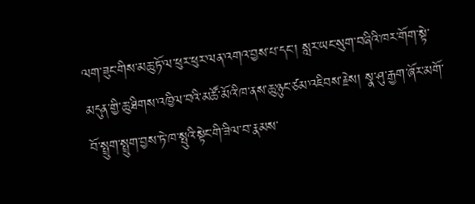ལག་ཟུང་གིས་མཆུ་ཏོ་ལ་ཕུར་ཕུར་ལན་འགའ་བྱས་པ་དང་། སླར་ཡང་སུག་བཞིའི་ཁར་གོག་སྟེ་མདུན་གྱི་ཆུ་ཐིགས་འཁྱིལ་བའི་མཚོ་མོའི་ཁ་ནས་ཆུ་ཉུང་ཙམ་འཇིབས་རྗེས། སྣ་ཤུ་རྒྱག་ཞོར་མགོ་བོ་སྤྲུག་སྤྲུག་བྱས་ཏེ་ཁ་སྤུའི་སྟེང་གི་ཟིལ་བ་རྣམས་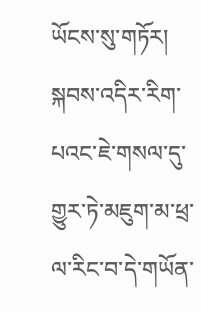ཡོངས་སུ་གཏོར། སྐབས་འདིར་རིག་པའང་ཇེ་གསལ་དུ་གྱུར་ཏེ་མཇུག་མ་ཕྲ་ལ་རིང་བ་དེ་གཡོན་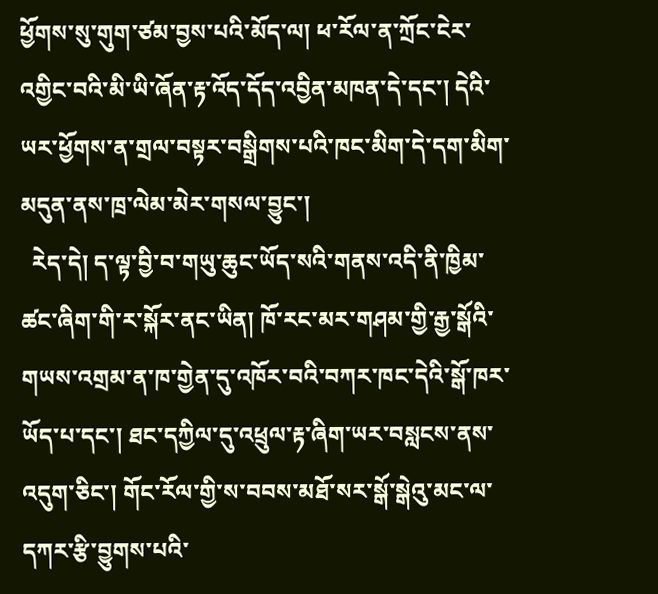ཕྱོགས་སུ་གུག་ཙམ་བྱས་པའི་མོད་ལ། ཕ་རོལ་ན་ཀྲོང་ངེར་འགྱིང་བའི་མི་ཡི་ཞོན་རྟ་འོད་དོད་འབྱིན་མཁན་དེ་དང་། དེའི་ཡར་ཕྱོགས་ན་གྲལ་བསྟར་བསྒྲིགས་པའི་ཁང་མིག་དེ་དག་མིག་མདུན་ནས་ཁྲ་ལེམ་མེར་གསལ་བྱུང་།
  རེད་དེ། ད་ལྟ་བྱི་བ་གཡུ་ཆུང་ཡོད་སའི་གནས་འདི་ནི་ཁྱིམ་ཚང་ཞིག་གི་ར་སྐོར་ནང་ཡིན། ཁོ་རང་མར་གཤམ་གྱི་རྒྱ་སྒོའི་གཡས་འགྲམ་ན་ཁ་གྱེན་དུ་འཁོར་བའི་བཀར་ཁང་དེའི་སྒོ་ཁར་ཡོད་པ་དང་། ཐང་དཀྱིལ་དུ་འཕྲུལ་རྟ་ཞིག་ཡར་བསླངས་ནས་འདུག་ཅིང་། གོང་རོལ་གྱི་ས་བབས་མཐོ་སར་སྒོ་སྒེའུ་མང་ལ་དཀར་རྩི་བྱུགས་པའི་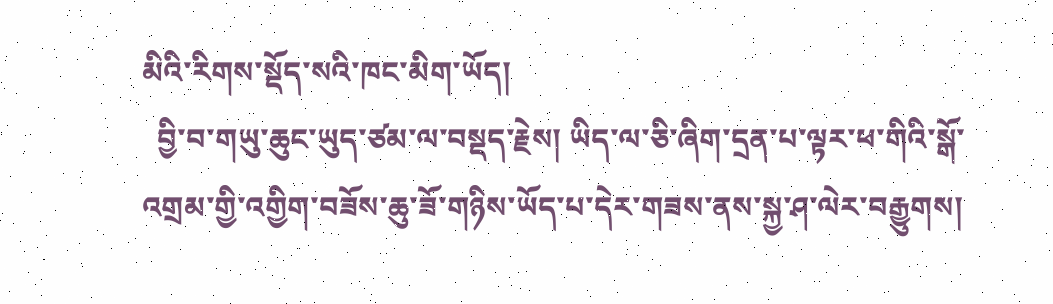མིའི་རིགས་སྡོད་སའི་ཁང་མིག་ཡོད།
  བྱི་བ་གཡུ་ཆུང་ཡུད་ཙམ་ལ་བསྡད་རྗེས། ཡིད་ལ་ཅི་ཞིག་དྲན་པ་ལྟར་ཕ་གིའི་སྒོ་འགྲམ་གྱི་འགྱིག་བཟོས་ཆུ་ཟོ་གཉིས་ཡོད་པ་དེར་གཟས་ནས་སྐྱ་ཤ་ལེར་བརྒྱུགས།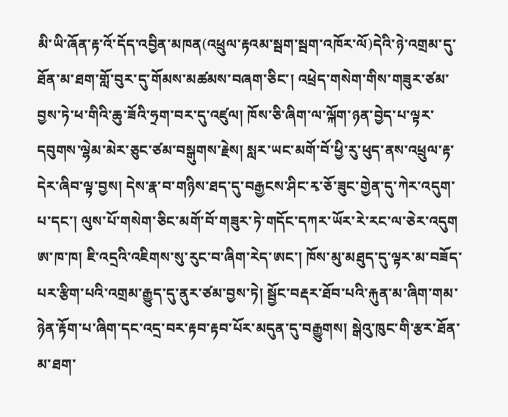མི་ཡི་ཞོན་རྟ་འོ་དོད་འབྱིན་མཁན(འཕྲུལ་རྟའམ་སྦག་སྦག་འཁོར་ལོ)དེའི་ཉེ་འགྲམ་དུ་ཐོན་མ་ཐག་གློ་བུར་དུ་གོམས་མཚམས་བཞག་ཅིང་། འཕྲེད་གསེག་གིས་གཟུར་ཙམ་བྱས་ཏེ་ཕ་གིའི་ཆུ་ཟོའི་ཧྲག་བར་དུ་འཛུལ། ཁོས་ཅི་ཞིག་ལ་ལྐོག་ཉན་བྱེད་པ་ལྟར་དབུགས་ལྷེམ་མེར་ཅུང་ཙམ་བསྒུགས་རྗེས། སླར་ཡང་མགོ་བོ་ཕྱི་རུ་ཕུད་ནས་འཕྲུལ་རྟ་དེར་ཞིབ་ལྟ་བྱས། དེས་རྣ་བ་གཉིས་ཐད་དུ་བརྒྱངས་ཤིང་རྭ་ཅོ་ཟུང་གྱེན་དུ་ཀེར་འདུག་པ་དང་། ལུས་པོ་གསེག་ཅིང་མགོ་བོ་གཟུར་ཏེ་གདོང་དཀར་ཡོར་རེ་རང་ལ་ཅེར་འདུག ཨ་ཁ་ཁ། ཇི་འདྲའི་འཇིགས་སུ་རུང་བ་ཞིག་རེད་ཨང་། ཁོས་མུ་མཐུད་དུ་ལྟར་མ་བཟོད་པར་རྩིག་པའི་འགྲམ་རྒྱུད་དུ་ནུར་ཙམ་བྱས་ཏེ། སྦྱོང་བརྡར་ཐོབ་པའི་རྐུན་མ་ཞིག་གམ་ཉེན་རྟོག་པ་ཞིག་དང་འདྲ་བར་རྟབ་རྟབ་པོར་མདུན་དུ་བརྒྱུགས། སྒེའུ་ཁུང་གི་རྩར་ཐོན་མ་ཐག་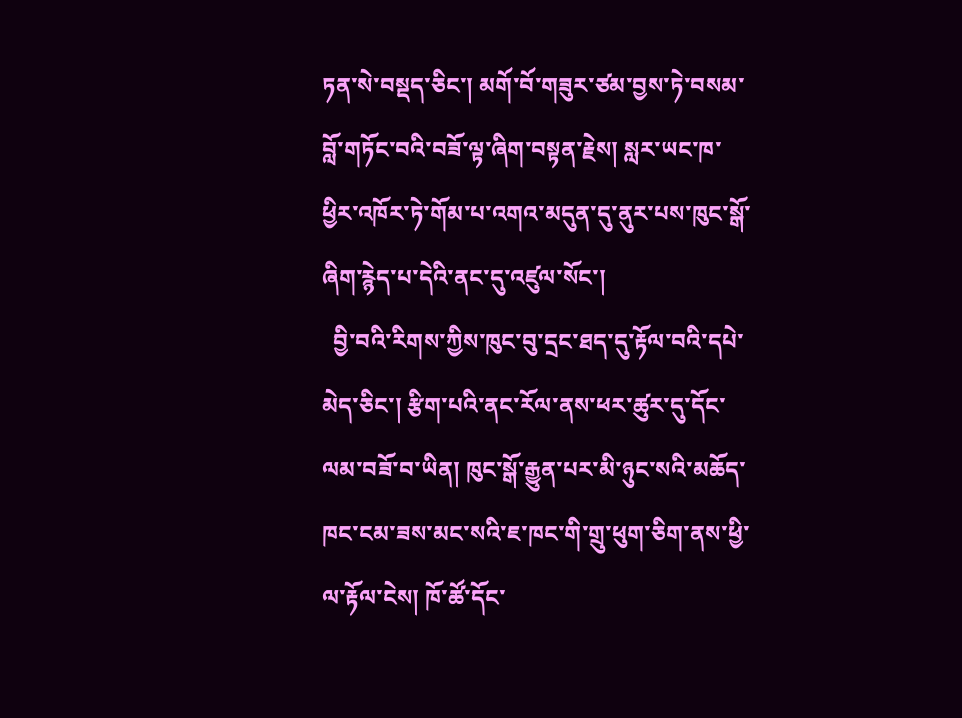ཏན་སེ་བསྡད་ཅིང་། མགོ་བོ་གཟུར་ཙམ་བྱས་ཏེ་བསམ་བློ་གཏོང་བའི་བཟོ་ལྟ་ཞིག་བསྟན་རྗེས། སླར་ཡང་ཁ་ཕྱིར་འཁོར་ཏེ་གོམ་པ་འགའ་མདུན་དུ་ནུར་པས་ཁུང་སྒོ་ཞིག་རྙེད་པ་དེའི་ནང་དུ་འཛུལ་སོང་།
  བྱི་བའི་རིགས་ཀྱིས་ཁུང་བུ་དྲང་ཐད་དུ་རྟོལ་བའི་དཔེ་མེད་ཅིང་། རྩིག་པའི་ནང་རོལ་ནས་ཕར་ཚུར་དུ་དོང་ལམ་བཟོ་བ་ཡིན། ཁུང་སྒོ་རྒྱུན་པར་མི་ཉུང་སའི་མཆོད་ཁང་ངམ་ཟས་མང་སའི་ཇ་ཁང་གི་གྲུ་ཕུག་ཅིག་ནས་ཕྱི་ལ་རྟོལ་ངེས། ཁོ་ཚོ་དོང་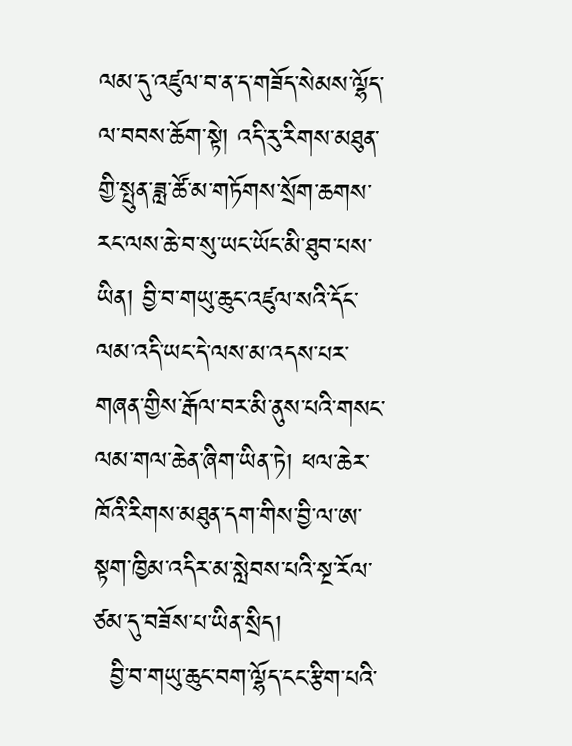ལམ་དུ་འཛུལ་བ་ན་ད་གཟོད་སེམས་ལྷོད་ལ་བབས་ཆོག་སྟེ། འདི་རུ་རིགས་མཐུན་གྱི་སྤུན་ཟླ་ཚོ་མ་གཏོགས་སྲོག་ཆགས་རང་ལས་ཆེ་བ་སུ་ཡང་ཡོང་མི་ཐུབ་པས་ཡིན། བྱི་བ་གཡུ་ཆུང་འཛུལ་སའི་དོང་ལམ་འདི་ཡང་དེ་ལས་མ་འདས་པར་གཞན་གྱིས་རྒོལ་བར་མི་ནུས་པའི་གསང་ལམ་གལ་ཆེན་ཞིག་ཡིན་ཏེ། ཕལ་ཆེར་ཁོའི་རིགས་མཐུན་དག་གིས་བྱི་ལ་ཨ་སྟག་ཁྱིམ་འདིར་མ་སླེབས་པའི་སྔ་རོལ་ཙམ་དུ་བཟོས་པ་ཡིན་སྲིད།
  བྱི་བ་གཡུ་ཆུང་བག་ལྷོད་ངང་རྩིག་པའི་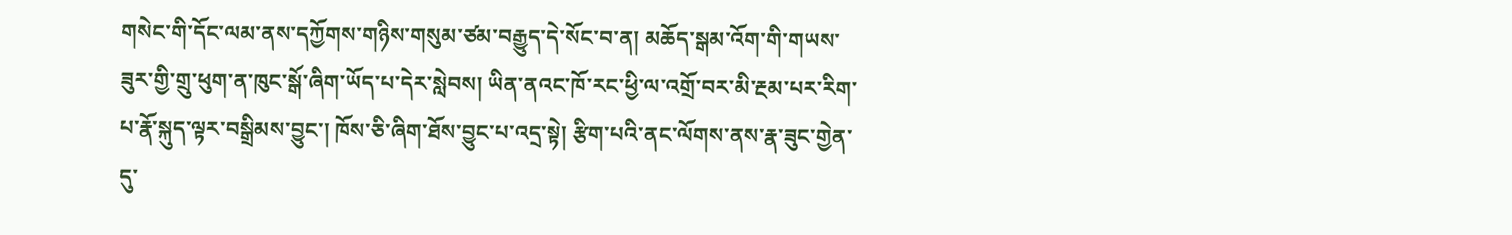གསེང་གི་དོང་ལམ་ནས་དཀྱོགས་གཉིས་གསུམ་ཙམ་བརྒྱུད་དེ་སོང་བ་ན། མཆོད་སྒམ་འོག་གི་གཡས་ཟུར་གྱི་གྲུ་ཕུག་ན་ཁུང་སྒོ་ཞིག་ཡོད་པ་དེར་སླེབས། ཡིན་ནའང་ཁོ་རང་ཕྱི་ལ་འགྲོ་བར་མི་རྔམ་པར་རིག་པ་རྣོ་སྐུད་ལྟར་བསྒྲིམས་བྱུང་། ཁོས་ཅི་ཞིག་ཐོས་བྱུང་པ་འདྲ་སྟེ། རྩིག་པའི་ནང་ལོགས་ནས་རྣ་ཟུང་གྱེན་དུ་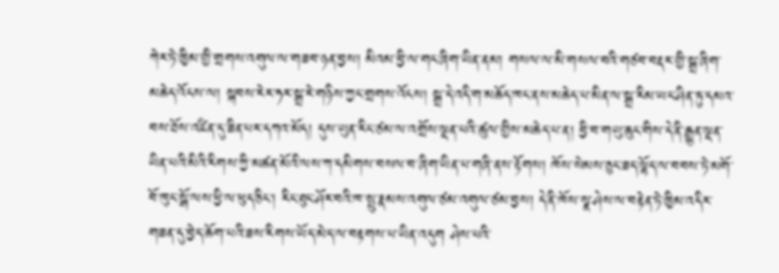ཀེར་ཏེ་ཁྱིམ་གྱི་གྲགས་འགུལ་ལ་གཟབ་ཉན་བྱས། མིའམ་བྱི་ལ་གང་ཞིག་ཡིན་ནམ། གསལ་ལ་མི་གསལ་བའི་གཙབ་བརྡར་གྱི་སྒྲ་ཞིག་མཆེད་འོངས་ལ། སྐབས་རེར་ཧར་སྒྲ་རེ་གཉིས་ཀྱང་གྲགས་འོངས། སྒྲ་དེ་འདི་ག་མཆོད་ཁང་ནས་མཆེད་པ་མིན་ལ་སྒྲ་རིམ་ཡང་ཤིན་ཏུ་དམའ་བས་ཐོས་འཛིན་དུ་ཟིན་པར་དཀའ་མོད། དུས་ཡུན་རིང་ཙམ་ལ་འགྲོས་ལྡན་པའི་ཚུལ་གྱིས་མཆེད་པ་ན། བྱི་བ་གཡུ་ཆུང་གིས་དེ་ནི་རྒྱུན་ལྡན་ཡིན་པའི་མིའི་རིགས་ཀྱི་མཚན་མོའི་ལས་ཀ་དམིགས་བསལ་བ་ཞིག་ཡིན་པ་གཞི་ནས་རྟོགས། ཁོས་སེམས་ཅུང་ཟད་ལྷོད་ལ་བབས་ཏེ་མགོ་བོ་ཁུང་སྒོ་ལས་ཕྱི་ལ་ཕུད་ཅིང་། རིང་ཐུང་ཤོར་བའི་ཁ་སྤུ་རྣམས་འགུལ་ཙམ་འགུལ་ཙམ་བྱས། དེ་ནི་ཁོས་སྣ་ཤེས་ལ་བརྟེན་ཏེ་ཁྱིམ་འདིར་གཟན་དུ་བྱེད་ཆོག་པའི་ཟས་རིགས་ཡོད་མེད་ལ་བརྟགས་པ་ཡིན་འདུག ཤེས་པའི་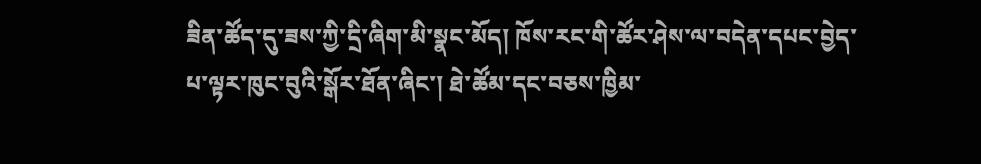ཟིན་ཚོད་དུ་ཟས་ཀྱི་དྲི་ཞིག་མི་སྣང་མོད། ཁོས་རང་གི་ཚོར་ཤེས་ལ་བདེན་དཔང་བྱེད་པ་ལྟར་ཁུང་བུའི་སྒོར་ཐོན་ཞིང་། ཐེ་ཚོམ་དང་བཅས་ཁྱིམ་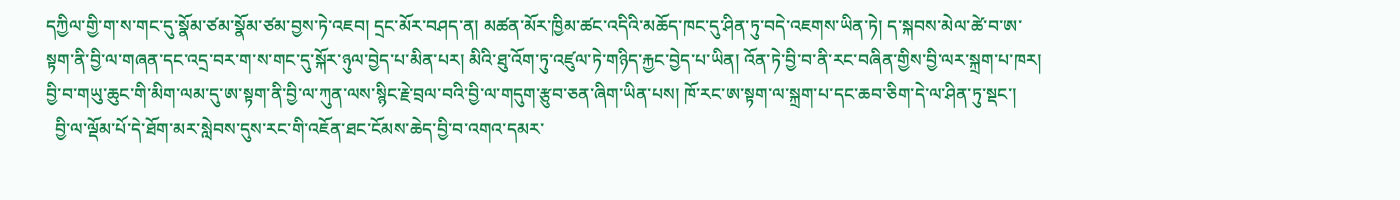དཀྱིལ་གྱི་ག་ས་གང་དུ་སྣོམ་ཙམ་སྣོམ་ཙམ་བྱས་ཏེ་འཇབ། དྲང་མོར་བཤད་ན། མཚན་མོར་ཁྱིམ་ཚང་འདིའི་མཆོད་ཁང་དུ་ཤིན་ཏུ་བདེ་འཇགས་ཡིན་ཏེ། ད་སྐབས་མེལ་ཚེ་བ་ཨ་སྟག་ནི་བྱི་ལ་གཞན་དང་འདྲ་བར་ག་ས་གང་དུ་སྐོར་ཉུལ་བྱེད་པ་མིན་པར། མིའི་ཐུ་འོག་ཏུ་འཛུལ་ཏེ་གཉིད་རྐྱང་བྱེད་པ་ཡིན། འོན་ཏེ་བྱི་བ་ནི་རང་བཞིན་གྱིས་བྱི་ལར་སྐྲག་པ་ཁར། བྱི་བ་གཡུ་ཆུང་གི་མིག་ལམ་དུ་ཨ་སྟག་ནི་བྱི་ལ་ཀུན་ལས་སྙིང་རྗེ་བྲལ་བའི་བྱི་ལ་གདུག་རྩུབ་ཅན་ཞིག་ཡིན་པས། ཁོ་རང་ཨ་སྟག་ལ་སྐྲག་པ་དང་ཆབ་ཅིག་དེ་ལ་ཤིན་ཏུ་སྡང་།
  བྱི་ལ་ལྡོམ་པོ་དེ་ཐོག་མར་སླེབས་དུས་རང་གི་འཇོན་ཐང་ངོམས་ཆེད་བྱི་བ་འགའ་དམར་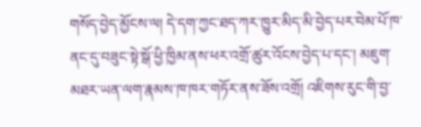གསོད་བྱེད་མྱོངས་ལ། དེ་དག་ཀྱང་ཐད་ཀར་ཁྱུར་མིད་མི་བྱེད་པར་བེམ་པོ་ཁ་ནང་དུ་བཟུང་སྟེ་སྒོ་ཕྱི་ཁྱིམ་ནས་ཕར་འགྲོ་ཚུར་འོངས་བྱེད་པ་དང་། མཇུག་མཐར་ཡན་ལག་རྣམས་ཁ་ཁར་གཏོར་ནས་ཟོས་འགྲོ། འཇིགས་རུང་གི་བྱ་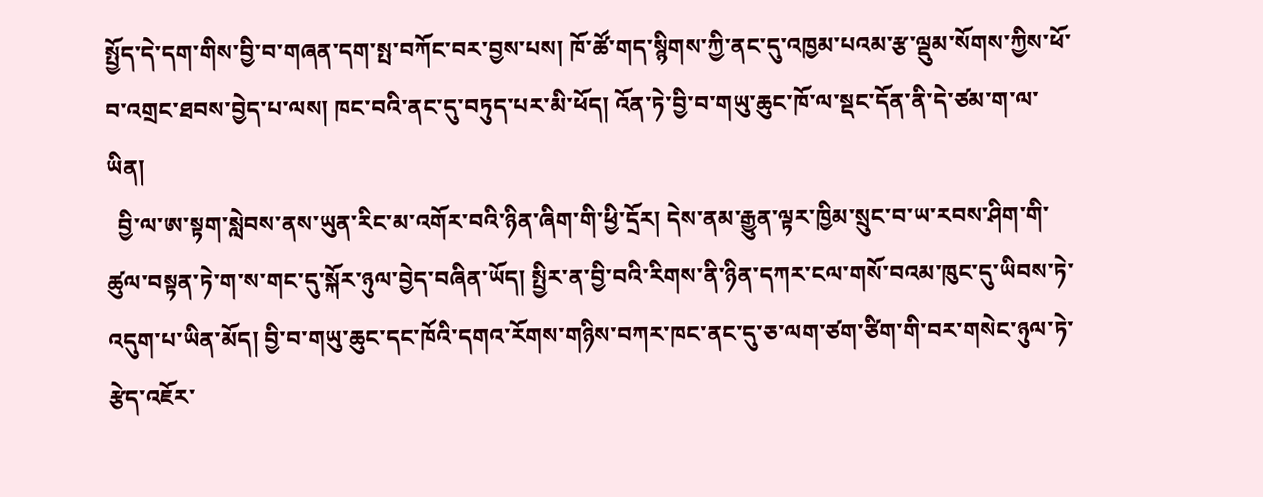སྤྱོད་དེ་དག་གིས་བྱི་བ་གཞན་དག་སྤ་བཀོང་བར་བྱས་པས། ཁོ་ཚོ་གད་སྙིགས་ཀྱི་ནང་དུ་འཁྱམ་པའམ་རྩ་ལྡུམ་སོགས་ཀྱིས་ཕོ་བ་འགྲང་ཐབས་བྱེད་པ་ལས། ཁང་བའི་ནང་དུ་བཏུད་པར་མི་ཕོད། འོན་ཏེ་བྱི་བ་གཡུ་ཆུང་ཁོ་ལ་སྡང་དོན་ནི་དེ་ཙམ་ག་ལ་ཡིན།
  བྱི་ལ་ཨ་སྟག་སླེབས་ནས་ཡུན་རིང་མ་འགོར་བའི་ཉིན་ཞིག་གི་ཕྱི་དྲོར། དེས་ནམ་རྒྱུན་ལྟར་ཁྱིམ་སྲུང་བ་ཡ་རབས་ཤིག་གི་ཚུལ་བསྟན་ཏེ་ག་ས་གང་དུ་སྐོར་ཉུལ་བྱེད་བཞིན་ཡོད། སྤྱིར་ན་བྱི་བའི་རིགས་ནི་ཉིན་དཀར་ངལ་གསོ་བའམ་ཁུང་དུ་ཡིབས་ཏེ་འདུག་པ་ཡིན་མོད། བྱི་བ་གཡུ་ཆུང་དང་ཁོའི་དགའ་རོགས་གཉིས་བཀར་ཁང་ནང་དུ་ཅ་ལག་ཙག་ཙིག་གི་བར་གསེང་ཉུལ་ཏེ་རྩེད་འཇོར་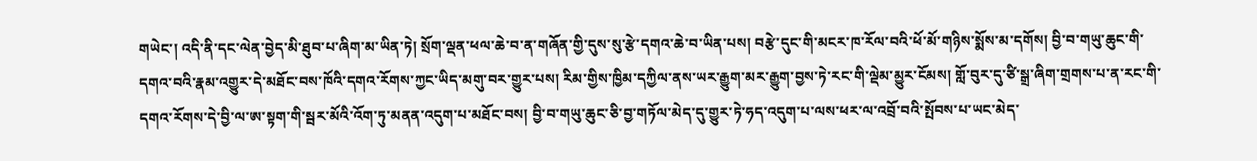གཡེང་། འདི་ནི་དང་ལེན་བྱེད་མི་ཐུབ་པ་ཞིག་མ་ཡིན་ཏེ། སྲོག་ལྡན་ཕལ་ཆེ་བ་ན་གཞོན་གྱི་དུས་སུ་རྩེ་དགའ་ཆེ་བ་ཡིན་པས། བརྩེ་དུང་གི་མངར་ཁ་རོལ་བའི་ཕོ་མོ་གཉིས་སྨོས་མ་དགོས། བྱི་བ་གཡུ་ཆུང་གི་དགའ་བའི་རྣམ་འགྱུར་དེ་མཐོང་བས་ཁོའི་དགའ་རོགས་ཀྱང་ཡིད་མགུ་བར་གྱུར་པས། རིམ་གྱིས་ཁྱིམ་དཀྱིལ་ནས་ཡར་རྒྱུག་མར་རྒྱུག་བྱས་ཏེ་རང་གི་ལྡེམ་མྱུར་ངོམས། གློ་བུར་དུ་ཙི་སྒྲ་ཞིག་གྲགས་པ་ན་རང་གི་དགའ་རོགས་དེ་བྱི་ལ་ཨ་སྟག་གི་སྦར་མོའི་འོག་ཏུ་མནན་འདུག་པ་མཐོང་བས། བྱི་བ་གཡུ་ཆུང་ཅི་བྱ་གཏོལ་མེད་དུ་གྱུར་ཏེ་ཧད་འདུག་པ་ལས་ཕར་ལ་འབྲོ་བའི་སྤོབས་པ་ཡང་མེད་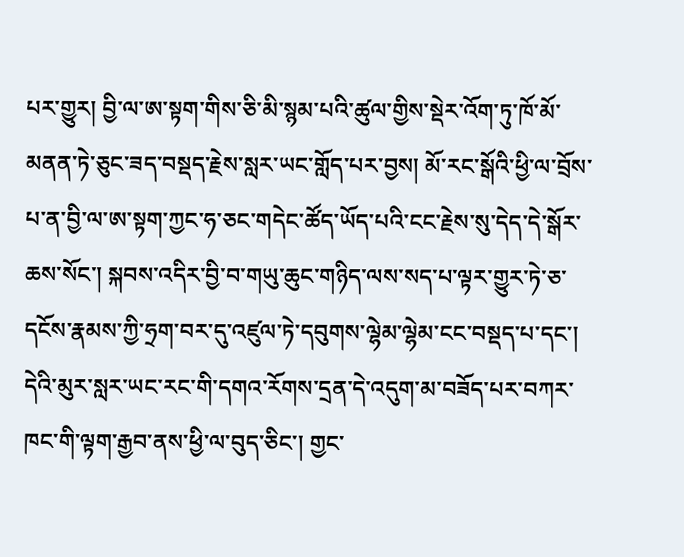པར་གྱུར། བྱི་ལ་ཨ་སྟག་གིས་ཅི་མི་སྙམ་པའི་ཚུལ་གྱིས་སྡེར་འོག་ཏུ་ཁོ་མོ་མནན་ཏེ་ཅུང་ཟད་བསྡད་རྗེས་སླར་ཡང་གློད་པར་བྱས། མོ་རང་སྒོའི་ཕྱི་ལ་བྲོས་པ་ན་བྱི་ལ་ཨ་སྟག་ཀྱང་ཧ་ཅང་གདེང་ཚོད་ཡོད་པའི་ངང་རྗེས་སུ་དེད་དེ་སྒོར་ཆས་སོང་། སྐབས་འདིར་བྱི་བ་གཡུ་ཆུང་གཉིད་ལས་སད་པ་ལྟར་གྱུར་ཏེ་ཅ་དངོས་རྣམས་ཀྱི་ཧྲག་བར་དུ་འཛུལ་ཏེ་དབུགས་ལྷེམ་ལྷེམ་ངང་བསྡད་པ་དང་། དེའི་མུར་སླར་ཡང་རང་གི་དགའ་རོགས་དྲན་དེ་འདུག་མ་བཟོད་པར་བཀར་ཁང་གི་ལྟག་རྒྱབ་ནས་ཕྱི་ལ་བུད་ཅིང་། གྱང་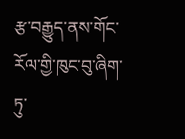རྩ་བརྒྱུད་ནས་གོང་རོལ་གྱི་ཁུང་བུ་ཞིག་ཏུ་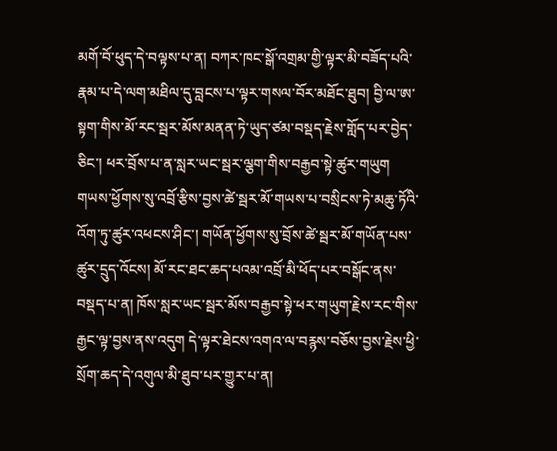མགོ་བོ་ཕུད་དེ་བལྟས་པ་ན། བཀར་ཁང་སྒོ་འགྲམ་གྱི་ལྟར་མི་བཟོད་པའི་རྣམ་པ་དེ་ལག་མཐིལ་དུ་བླངས་པ་ལྟར་གསལ་བོར་མཐོང་ཐུབ། བྱི་ལ་ཨ་སྟག་གིས་མོ་རང་སྦར་མོས་མནན་ཏེ་ཡུད་ཙམ་བསྡད་རྗེས་གློད་པར་བྱེད་ཅིང་། ཕར་བྲོས་པ་ན་སླར་ཡང་སྦར་ལྕག་གིས་བརྒྱབ་སྟེ་ཚུར་གཡུག གཡས་ཕྱོགས་སུ་འབྲོ་རྩིས་བྱས་ཚེ་སྦར་མོ་གཡས་པ་བསྲིངས་ཏེ་མཆུ་ཏོའི་འོག་ཏུ་ཚུར་འཕངས་ཤིང་། གཡོན་ཕྱོགས་སུ་བྲོས་ཚེ་སྦར་མོ་གཡོན་པས་ཚུར་དྲུད་འོངས། མོ་རང་ཐང་ཆད་པའམ་འབྲོ་མི་ཕོད་པར་བསྒོང་ནས་བསྡད་པ་ན། ཁོས་སླར་ཡང་སྦར་མོས་བརྒྱབ་སྟེ་ཕར་གཡུག་རྗེས་རང་གིས་རྒྱང་ལྟ་བྱས་ནས་འདུག དེ་ལྟར་ཐེངས་འགའ་ལ་བརྙས་བཅོས་བྱས་རྗེས་ཕྱི་སྲོག་ཆད་དེ་འགུལ་མི་ཐུབ་པར་གྱུར་པ་ན།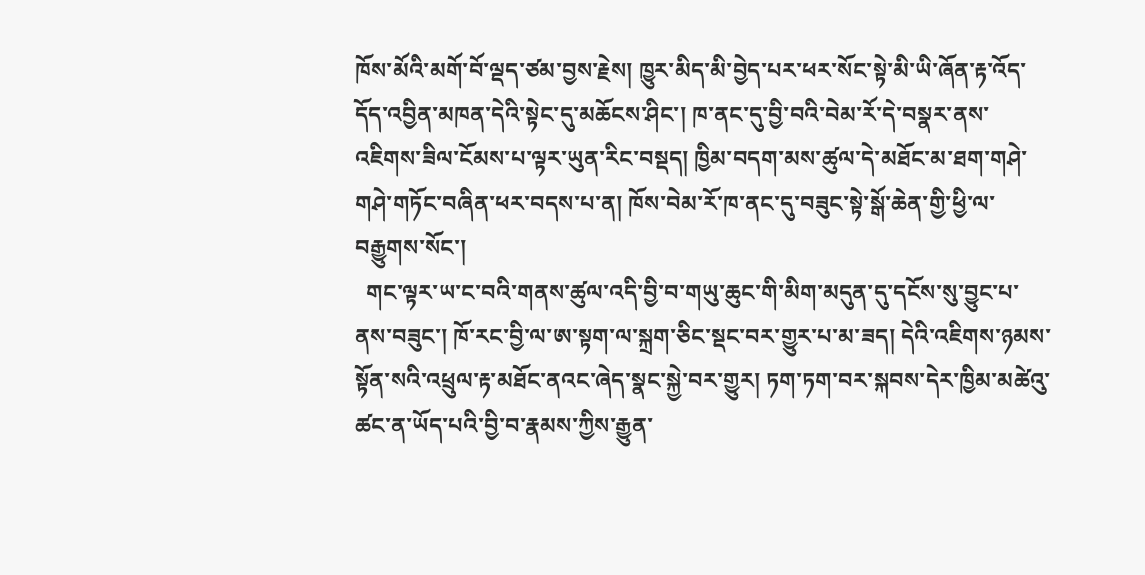ཁོས་མོའི་མགོ་བོ་ལྡད་ཙམ་བྱས་རྗེས། ཁྱུར་མིད་མི་བྱེད་པར་ཕར་སོང་སྟེ་མི་ཡི་ཞོན་རྟ་འོད་དོད་འབྱིན་མཁན་དེའི་སྟེང་དུ་མཆོངས་ཤིང་། ཁ་ནང་དུ་བྱི་བའི་བེམ་རོ་དེ་བསྣར་ནས་འཇིགས་ཟིལ་ངོམས་པ་ལྟར་ཡུན་རིང་བསྡད། ཁྱིམ་བདག་མས་ཚུལ་དེ་མཐོང་མ་ཐག་གཤེ་གཤེ་གཏོང་བཞིན་ཕར་བདས་པ་ན། ཁོས་བེམ་རོ་ཁ་ནང་དུ་བཟུང་སྟེ་སྒོ་ཆེན་གྱི་ཕྱི་ལ་བརྒྱུགས་སོང་།
  གང་ལྟར་ཡ་ང་བའི་གནས་ཚུལ་འདི་བྱི་བ་གཡུ་ཆུང་གི་མིག་མདུན་དུ་དངོས་སུ་བྱུང་པ་ནས་བཟུང་། ཁོ་རང་བྱི་ལ་ཨ་སྟག་ལ་སྐྲག་ཅིང་སྡང་བར་གྱུར་པ་མ་ཟད། དེའི་འཇིགས་ཉམས་སྟོན་སའི་འཕྲུལ་རྟ་མཐོང་ནའང་ཞེད་སྣང་སྐྱེ་བར་གྱུར། ཏག་ཏག་བར་སྐབས་དེར་ཁྱིམ་མཚེའུ་ཚང་ན་ཡོད་པའི་བྱི་བ་རྣམས་ཀྱིས་རྒྱུན་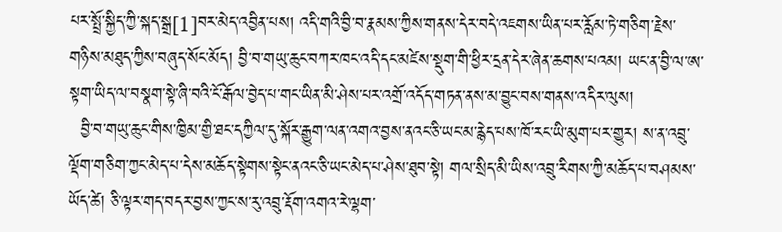པར་སྤྲོ་སྐྱིད་ཀྱི་སྐད་སྒྲ[1]བར་མེད་འབྱིན་པས། འདི་གའི་བྱི་བ་རྣམས་ཀྱིས་གནས་དེར་བདེ་འཇགས་ཡིན་པར་རློམ་ཏེ་གཅིག་རྗེས་གཉིས་མཐུད་ཀྱིས་བཞུད་སོང་མོད། བྱི་བ་གཡུ་ཆུང་བཀར་ཁང་འདི་དང་མཛེས་སྡུག་གི་ཕྱིར་དྲན་དེར་ཞེན་ཆགས་པའམ། ཡང་ན་བྱི་ལ་ཨ་སྟག་ཡིད་ལ་བསྣག་སྟེ་ཞི་བའི་ངོ་རྒོལ་བྱེད་པ་གང་ཡིན་མི་ཤེས་པར་འགྲོ་འདོད་གཏན་ནས་མ་བྱུང་བས་གནས་འདིར་ལུས།
  བྱི་བ་གཡུ་ཆུང་གིས་ཁྱིམ་གྱི་ཐང་དཀྱིལ་དུ་སྐོར་རྒྱུག་ལན་འགའ་བྱས་ནའང་ཅི་ཡང་མ་རྙེད་པས་ཁོ་རང་ཡི་མུག་པར་གྱུར། ས་ན་འབྲུ་ལྡོག་གཅིག་ཀྱང་མེད་པ་དེས་མཆོད་སྟེགས་སྟེང་ནའང་ཅི་ཡང་མེད་པ་ཤེས་ཐུབ་སྟེ། གལ་སྲིད་མི་ཡིས་འབྲུ་རིགས་ཀྱི་མཆོད་པ་བཤམས་ཡོད་ཚེ། ཅི་ལྟར་གད་བདར་བྱས་ཀྱང་ས་རུ་འབྲུ་རྡོག་འགའ་རེ་ལྷག་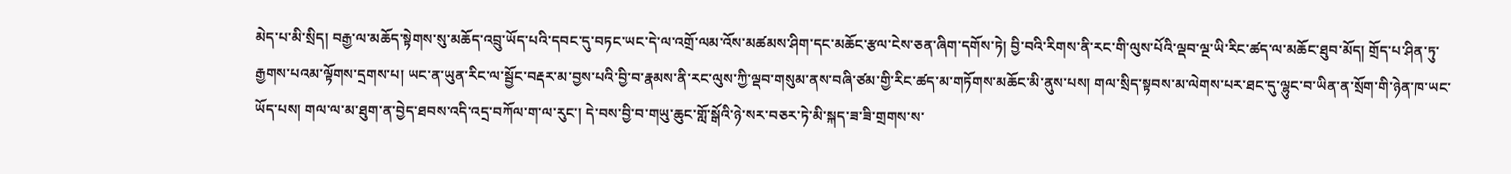མེད་པ་མི་སྲིད། བརྒྱ་ལ་མཆོད་སྟེགས་སུ་མཆོད་འབྲུ་ཡོད་པའི་དབང་དུ་བཏང་ཡང་དེ་ལ་འགྲོ་ལམ་འོས་མཚམས་ཤིག་དང་མཆོང་རྩལ་ངེས་ཅན་ཞིག་དགོས་ཏེ། བྱི་བའི་རིགས་ནི་རང་གི་ལུས་པོའི་ལྡབ་ལྔ་ཡི་རིང་ཚད་ལ་མཆོང་ཐུབ་མོད། གྲོད་པ་ཤིན་ཏུ་རྒྱགས་པའམ་ལྟོགས་དྲགས་པ། ཡང་ན་ཡུན་རིང་ལ་སྦྱོང་བརྡར་མ་བྱས་པའི་བྱི་བ་རྣམས་ནི་རང་ལུས་ཀྱི་ལྡབ་གསུམ་ནས་བཞི་ཙམ་གྱི་རིང་ཚད་མ་གཏོགས་མཆོང་མི་ནུས་པས། གལ་སྲིད་སྟབས་མ་ལེགས་པར་ཐང་དུ་ལྷུང་བ་ཡིན་ན་སྲོག་གི་ཉེན་ཁ་ཡང་ཡོད་པས། གལ་ལ་མ་ཐུག་ན་བྱེད་ཐབས་འདི་འདྲ་བཀོལ་ག་ལ་རུང་། དེ་བས་བྱི་བ་གཡུ་ཆུང་གློ་སྒོའི་ཉེ་སར་བཅར་ཏེ་མི་སྐད་ཟ་ཟི་གྲགས་ས་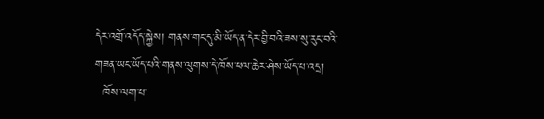དེར་འགྲོ་འདོད་སྐྱེས། གནས་གང་དུ་མི་ཡོད་ན་དེར་བྱི་བའི་ཟས་སུ་རུང་བའི་གཟན་ཡང་ཡོད་པའི་གནས་ལུགས་དེ་ཁོས་ཕལ་ཆེར་ཤེས་ཡོད་པ་འདྲ།
  ཁོས་ལག་པ་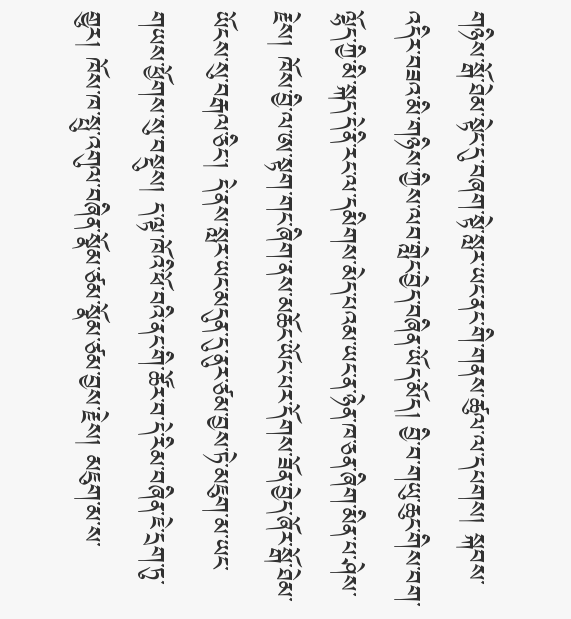གཉིས་སྒོ་ཐེམ་སྟེང་དུ་བཞག་སྟེ་སླར་ཡང་ནང་གི་གནས་ཚུལ་ལ་དཔགས། སྐབས་འདིར་བཟའ་མི་གཉིས་ཀྱིས་ལབ་གླེང་བྱེད་བཞིན་ཡོད་མོད། བྱི་བ་གཡུ་ཆུང་གིས་བག་ལྷོད་ཀྱི་མི་སྐད་དེ་ནི་རང་ལ་དམིགས་མེད་པའམ་ཡང་ན་ཉེན་ཁ་ཅན་ཞིག་མིན་པ་ཤེས་རྗེས། ཁོས་བྱི་ལ་ཨ་སྟག་གང་ཞིག་ནས་མཆོང་ཡོང་པར་དོགས་ཟོན་བྱེད་ཞོར་སྒོ་ཐེམ་ཡོངས་སུ་བརྒལ་ཅིང་། དེ་ནས་སླར་ཡང་མདུན་དུ་ནུར་ཙམ་བྱས་ཏེ་མཇུག་མ་ཡང་གཡས་ཕྱོགས་སུ་བསྡུས། ད་ལྟ་ཁོའི་ཕོ་བའི་ནང་གི་ཚོར་བ་དེ་རིམ་བཞིན་ཇེ་དྲག་ཏུ་གྱུར། ཁོས་ཁ་སྤུ་འགུལ་བཞིན་སྣོམ་ཙམ་སྣོམ་ཙམ་བྱས་རྗེས། མཇུག་མ་ས་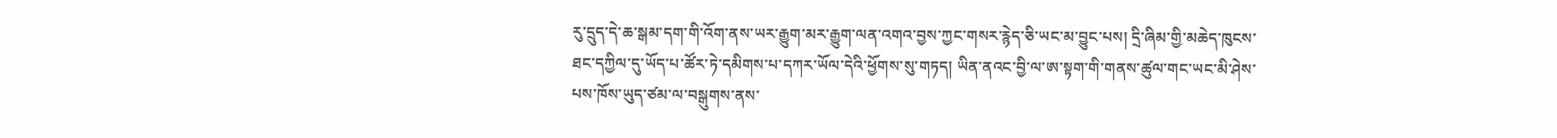རུ་དྲུད་དེ་ཆ་སྒམ་དག་གི་འོག་ནས་ཡར་རྒྱུག་མར་རྒྱུག་ལན་འགའ་བྱས་ཀྱང་གསར་རྙེད་ཅི་ཡང་མ་བྱུང་པས། དྲི་ཞིམ་གྱི་མཆེད་ཁུངས་ཐང་དཀྱིལ་དུ་ཡོད་པ་ཚོར་ཏེ་དམིགས་པ་དཀར་ཡོལ་དེའི་ཕྱོགས་སུ་གཏད། ཡིན་ནའང་བྱི་ལ་ཨ་སྟག་གི་གནས་ཚུལ་གང་ཡང་མི་ཤེས་པས་ཁོས་ཡུད་ཙམ་ལ་བསྒུགས་ནས་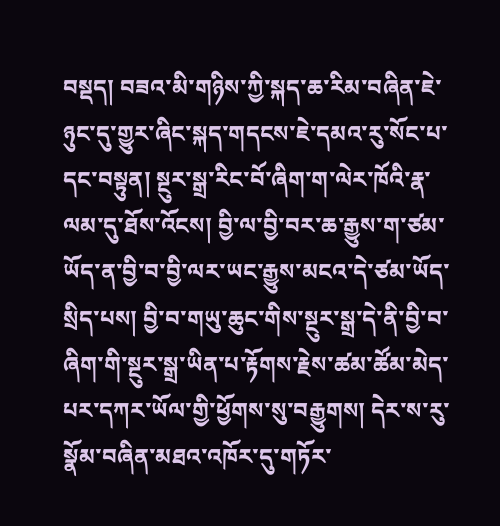བསྡད། བཟའ་མི་གཉིས་ཀྱི་སྐད་ཆ་རིམ་བཞིན་ཇེ་ཉུང་དུ་གྱུར་ཞིང་སྐད་གདངས་ཇེ་དམའ་རུ་སོང་པ་དང་བསྟུན། སྔུར་སྒྲ་རིང་བོ་ཞིག་ག་ལེར་ཁོའི་རྣ་ལམ་དུ་ཐོས་འོངས། བྱི་ལ་བྱི་བར་ཆ་རྒྱུས་ག་ཙམ་ཡོད་ན་བྱི་བ་བྱི་ལར་ཡང་རྒྱུས་མངའ་དེ་ཙམ་ཡོད་སྲིད་པས། བྱི་བ་གཡུ་ཆུང་གིས་སྔུར་སྒྲ་དེ་ནི་བྱི་བ་ཞིག་གི་སྔུར་སྒྲ་ཡིན་པ་རྟོགས་རྗེས་ཚམ་ཚོམ་མེད་པར་དཀར་ཡོལ་གྱི་ཕྱོགས་སུ་བརྒྱུགས། དེར་ས་རུ་སྣོམ་བཞིན་མཐའ་འཁོར་དུ་གཏོར་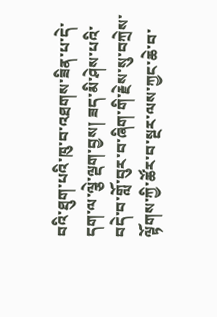བའི་ཐུག་པའི་ཁུ་བ་འཐགས་ཟིན་པ་དེ་དག་ལ་ལྕེ་ལྡག་བྱས། ཟད་མི་ཤེས་པའི་བདེ་བ་གློ་བུར་བ་ཞིག་གི་རྗེས་སུ་བཀྲེས་ལྟོགས་ཀྱི་ཚོར་བ་སྔར་ལས་ཀྱང་ཆེ་བ་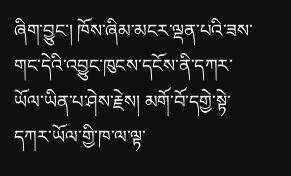ཞིག་བྱུང་། ཁོས་ཞིམ་མངར་ལྡན་པའི་ཟས་གང་དེའི་འབྱུང་ཁུངས་དངོས་ནི་དཀར་ཡོལ་ཡིན་པ་ཤེས་རྗེས། མགོ་བོ་དགྱེ་སྟེ་དཀར་ཡོལ་གྱི་ཁ་ལ་ལྟ་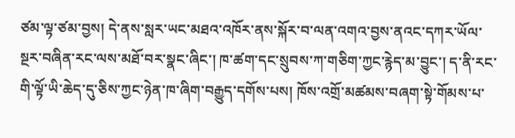ཙམ་ལྟ་ཙམ་བྱས། དེ་ནས་སླར་ཡང་མཐའ་འཁོར་ནས་སྐོར་བ་ལན་འགའ་བྱས་ནའང་དཀར་ཡོལ་སྔར་བཞིན་རང་ལས་མཐོ་བར་སྣང་ཞིང་། ཁ་ཚག་དང་སྲུབས་ཀ་གཅིག་ཀྱང་རྙེད་མ་བྱུང་། ད་ནི་རང་གི་ལྟོ་ཡི་ཆེད་དུ་ཅིས་ཀྱང་ཉེན་ཁ་ཞིག་བརྒྱུད་དགོས་པས། ཁོས་འགྲོ་མཚམས་བཞག་སྟེ་གོམས་པ་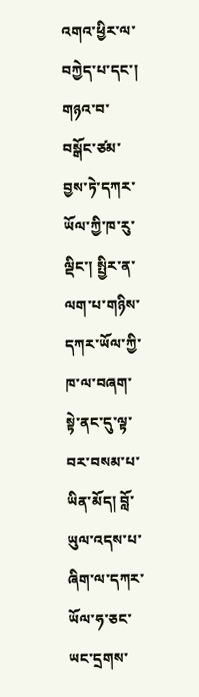འགའ་ཕྱིར་ལ་བཀྱེད་པ་དང་། གཉའ་བ་བསྒོང་ཙམ་བྱས་ཏེ་དཀར་ཡོལ་ཀྱི་ཁ་རུ་ལྡིང་། སྤྱིར་ན་ལག་པ་གཉིས་དཀར་ཡོལ་ཀྱི་ཁ་ལ་བཞག་སྟེ་ནང་དུ་ལྟ་བར་བསམ་པ་ཡིན་མོད། བློ་ཡུལ་འདས་པ་ཞིག་ལ་དཀར་ཡོལ་ཧ་ཅང་ཡང་དྲགས་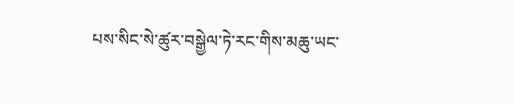པས་སིང་སེ་ཚུར་བསྒྱེལ་ཏེ་རང་གིས་མཆུ་ཡང་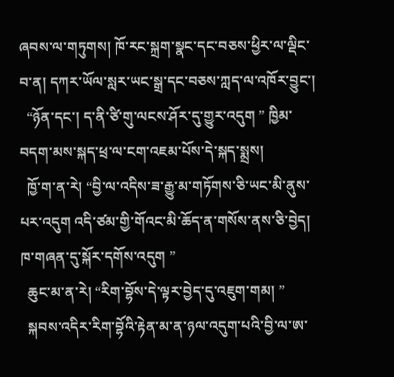ཞབས་ལ་གཏུགས། ཁོ་རང་སྐྲག་སྣང་དང་བཅས་ཕྱིར་ལ་ལྡིང་བ་ན། དཀར་ཡོལ་སླར་ཡང་སྒྲ་དང་བཅས་ཀླད་ལ་འཁོར་བྱུང་།
  “ཉོན་དང་། ད་ནི་ཙི་གུ་ལངས་ཤོར་དུ་གྱུར་འདུག ” ཁྱིམ་བདག་མས་སྐད་ཕྲ་ལ་ངག་འཇམ་པོས་དེ་སྐད་སྨྲས།
  ཁྱོ་ག་ན་རེ། “བྱི་ལ་འདིས་ཟ་རྒྱུ་མ་གཏོགས་ཅི་ཡང་མི་ནུས་པར་འདུག འདི་ཙམ་གྱི་གོའང་མི་ཆོད་ན་གསོས་ནས་ཅི་བྱེད། ཁ་གཞན་དུ་སྐོར་དགོས་འདུག ”
  ཆུང་མ་ན་རེ། “རིག་བྷོས་དེ་ལྟར་བྱེད་དུ་འཇུག་གམ། ”
  སྐབས་འདིར་རིག་བྷོའི་རྟེན་མ་ན་ཉལ་འདུག་པའི་བྱི་ལ་ཨ་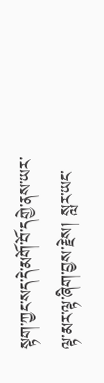སྟག་ཀྱང་སད་དེ་མགོ་བོ་དགྱེ་ནས་ཡར་ལྟ་མར་ལྟ་ཞིག་བྱས་རྗེས། སླར་ཡང་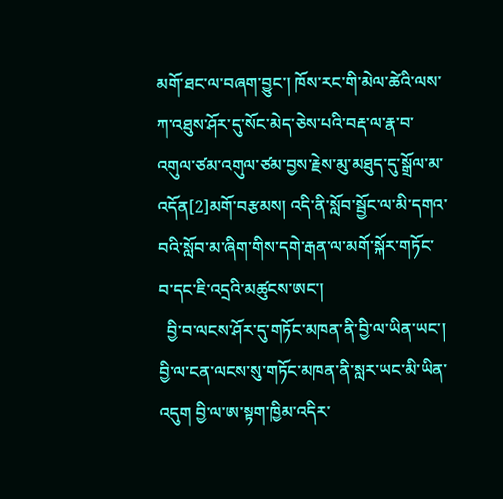མགོ་ཐང་ལ་བཞག་བྱུང་། ཁོས་རང་གི་མེལ་ཚེའི་ལས་ཀ་འཐུས་ཤོར་དུ་སོང་མེད་ཅེས་པའི་བརྡ་ལ་རྣ་བ་འགུལ་ཙམ་འགུལ་ཙམ་བྱས་རྗེས་མུ་མཐུད་དུ་སྒྲོལ་མ་འདོན[2]མགོ་བརྩམས། འདི་ནི་སློབ་སྦྱོང་ལ་མི་དགའ་བའི་སློབ་མ་ཞིག་གིས་དགེ་རྒན་ལ་མགོ་སྐོར་གཏོང་བ་དང་ཇི་འདྲའི་མཚུངས་ཨང་།
  བྱི་བ་ལངས་ཤོར་དུ་གཏོང་མཁན་ནི་བྱི་ལ་ཡིན་ཡང་། བྱི་ལ་ངན་ལངས་སུ་གཏོང་མཁན་ནི་སླར་ཡང་མི་ཡིན་འདུག བྱི་ལ་ཨ་སྟག་ཁྱིམ་འདིར་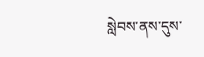སླེབས་ནས་དུས་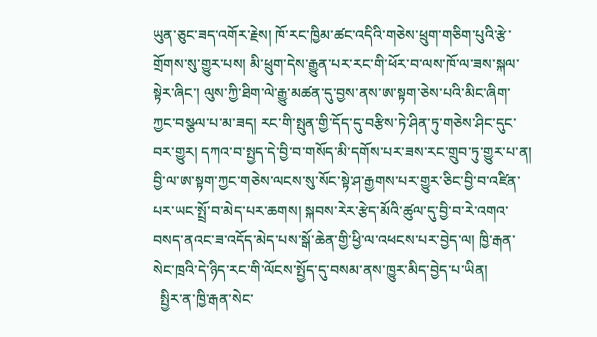ཡུན་ཅུང་ཟད་འགོར་རྗེས། ཁོ་རང་ཁྱིམ་ཚང་འདིའི་གཅེས་ཕྲུག་གཅིག་པུའི་རྩེ་གྲོགས་སུ་གྱུར་པས། མི་ཕྲུག་དེས་རྒྱུན་པར་རང་གི་ཕོར་བ་ལས་ཁོ་ལ་ཟས་སྐལ་སྟེར་ཞིང་། ལུས་ཀྱི་ཐིག་ལེ་རྒྱུ་མཚན་དུ་བྱས་ནས་ཨ་སྟག་ཅེས་པའི་མིང་ཞིག་ཀྱང་བསྩལ་པ་མ་ཟད། རང་གི་སྤུན་གྱི་དོད་དུ་བརྩིས་ཏེ་ཤིན་ཏུ་གཅེས་ཤིང་དུང་བར་གྱུར། དཀའ་བ་སྤྱད་དེ་བྱི་བ་གསོད་མི་དགོས་པར་ཟས་རང་གྲུབ་ཏུ་གྱུར་པ་ན། བྱི་ལ་ཨ་སྟག་ཀྱང་གཅེས་ལངས་སུ་སོང་སྟེ་ཤ་རྒྱགས་པར་གྱུར་ཅིང་བྱི་བ་འཛིན་པར་ཡང་སྤྲོ་བ་མེད་པར་ཆགས། སྐབས་རེར་རྩེད་མོའི་ཚུལ་དུ་བྱི་བ་རེ་འགའ་བསད་ནའང་ཟ་འདོད་མེད་པས་སྒོ་ཆེན་གྱི་ཕྱི་ལ་འཕངས་པར་བྱེད་ལ། ཁྱི་རྒན་སེང་ཁྲའི་དེ་ཉིད་རང་གི་ལོངས་སྤྱོད་དུ་བསམ་ནས་ཁྱུར་མིད་བྱེད་པ་ཡིན།
  སྤྱིར་ན་ཁྱི་རྒན་སེང་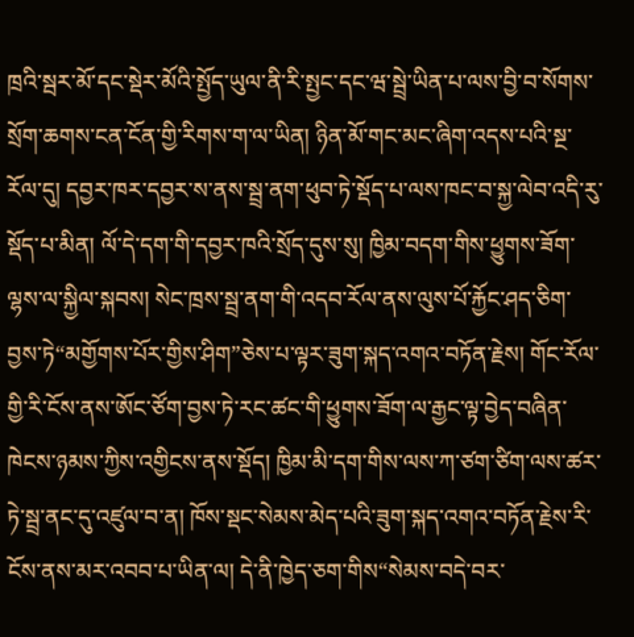ཁྲའི་སྦར་མོ་དང་སྡེར་མོའི་སྤྱོད་ཡུལ་ནི་རི་སྤྱང་དང་ཝ་སྦྲེ་ཡིན་པ་ལས་བྱི་བ་སོགས་སྲོག་ཆགས་ངན་ངོན་གྱི་རིགས་ག་ལ་ཡིན། ཉིན་མོ་གང་མང་ཞིག་འདས་པའི་སྔ་རོལ་དུ། དབྱར་ཁར་དབྱར་ས་ནས་སྦྲ་ནག་ཕུབ་ཏེ་སྡོད་པ་ལས་ཁང་བ་སྐྱ་ལེབ་འདི་རུ་སྡོད་པ་མིན། ལོ་དེ་དག་གི་དབྱར་ཁའི་སྲོད་དུས་སུ། ཁྱིམ་བདག་གིས་ཕྱུགས་ཟོག་ལྷས་ལ་སྐྱིལ་སྐབས། སེང་ཁྲས་སྦྲ་ནག་གི་འདབ་རོལ་ནས་ལུས་པོ་རྐྱོང་ཤད་ཅིག་བྱས་ཏེ“མགྱོགས་པོར་གྱིས་ཤིག”ཅེས་པ་ལྟར་ཟུག་སྐད་འགའ་བཏོན་རྗེས། གོང་རོལ་གྱི་རི་ངོས་ནས་ཨོང་ཙོག་བྱས་ཏེ་རང་ཚང་གི་ཕྱུགས་ཟོག་ལ་རྒྱང་ལྟ་བྱེད་བཞིན་ཁེངས་ཉམས་ཀྱིས་འགྱིངས་ནས་སྡོད། ཁྱིམ་མི་དག་གིས་ལས་ཀ་ཙག་ཙིག་ལས་ཚར་ཏེ་སྦྲ་ནང་དུ་འཛུལ་བ་ན། ཁོས་སྡང་སེམས་མེད་པའི་ཟུག་སྐད་འགའ་བཏོན་རྗེས་རི་ངོས་ནས་མར་འབབ་པ་ཡིན་ལ། དེ་ནི་ཁྱེད་ཅག་གིས“སེམས་བདེ་བར་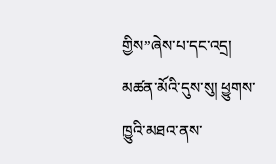གྱིས”ཞེས་པ་དང་འདྲ། མཚན་མོའི་དུས་སུ། ཕྱུགས་ཁྱུའི་མཐའ་ནས་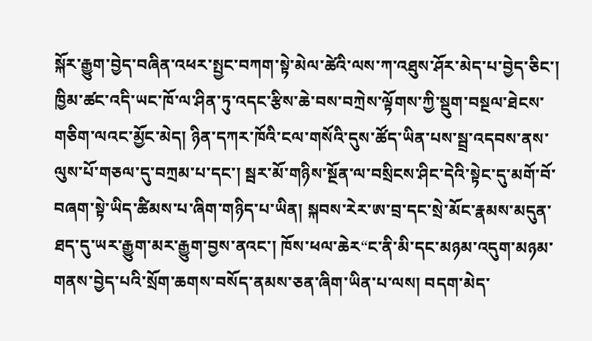སྐོར་རྒྱུག་བྱེད་བཞིན་འཕར་སྤྱང་བཀག་སྟེ་མེལ་ཚེའི་ལས་ཀ་འཐུས་ཤོར་མེད་པ་བྱེད་ཅིང་། ཁྱིམ་ཚང་འདི་ཡང་ཁོ་ལ་ཤིན་ཏུ་འདང་རྩིས་ཆེ་བས་བཀྲེས་ལྟོགས་ཀྱི་སྡུག་བསྔལ་ཐེངས་གཅིག་ལའང་མྱོང་མེད། ཉིན་དཀར་ཁོའི་ངལ་གསོའི་དུས་ཚོད་ཡིན་པས་སྦྲ་འདབས་ནས་ལུས་པོ་གཅལ་དུ་བཀྲམ་པ་དང་། སྦར་མོ་གཉིས་སྔོན་ལ་བསྲིངས་ཤིང་དེའི་སྟེང་དུ་མགོ་བོ་བཞག་སྟེ་ཡིད་ཚིམས་པ་ཞིག་གཉིད་པ་ཡིན། སྐབས་རེར་ཨ་བྲ་དང་སྲེ་མོང་རྣམས་མདུན་ཐད་དུ་ཡར་རྒྱུག་མར་རྒྱུག་བྱས་ནའང་། ཁོས་ཕལ་ཆེར“ང་ནི་མི་དང་མཉམ་འདུག་མཉམ་གནས་བྱེད་པའི་སྲོག་ཆགས་བསོད་ནམས་ཅན་ཞིག་ཡིན་པ་ལས། བདག་མེད་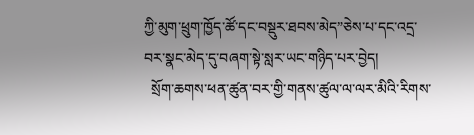ཀྱི་མུག་ཕྲུག་ཁྱོད་ཚོ་དང་བསྡུར་ཐབས་མེད”ཅེས་པ་དང་འདྲ་བར་སྣང་མེད་དུ་བཞག་སྟེ་སླར་ཡང་གཉིད་པར་བྱེད།
  སྲོག་ཆགས་ཕན་ཚུན་བར་གྱི་གནས་ཚུལ་ལ་ལར་མིའི་རིགས་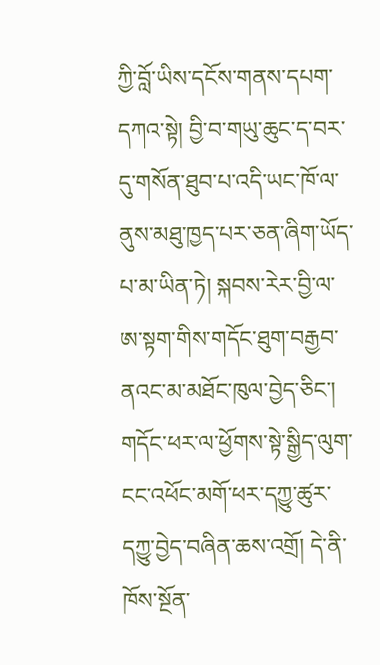ཀྱི་བློ་ཡིས་དངོས་གནས་དཔག་དཀའ་སྟེ། བྱི་བ་གཡུ་ཆུང་ད་བར་དུ་གསོན་ཐུབ་པ་འདི་ཡང་ཁོ་ལ་ནུས་མཐུ་ཁྱད་པར་ཅན་ཞིག་ཡོད་པ་མ་ཡིན་ཏེ། སྐབས་རེར་བྱི་ལ་ཨ་སྟག་གིས་གདོང་ཐུག་བརྒྱབ་ནའང་མ་མཐོང་ཁུལ་བྱེད་ཅིང་། གདོང་ཕར་ལ་ཕྱོགས་སྟེ་སྒྱིད་ལུག་ངང་འཕོང་མགོ་ཕར་དཀྱུ་ཚུར་དཀྱུ་བྱེད་བཞིན་ཆས་འགྲོ། དེ་ནི་ཁོས་སྔོན་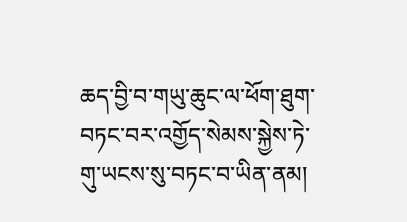ཆད་བྱི་བ་གཡུ་ཆུང་ལ་ཕོག་ཐུག་བཏང་བར་འགྱོད་སེམས་སྐྱེས་ཏེ་གུ་ཡངས་སུ་བཏང་བ་ཡིན་ནམ།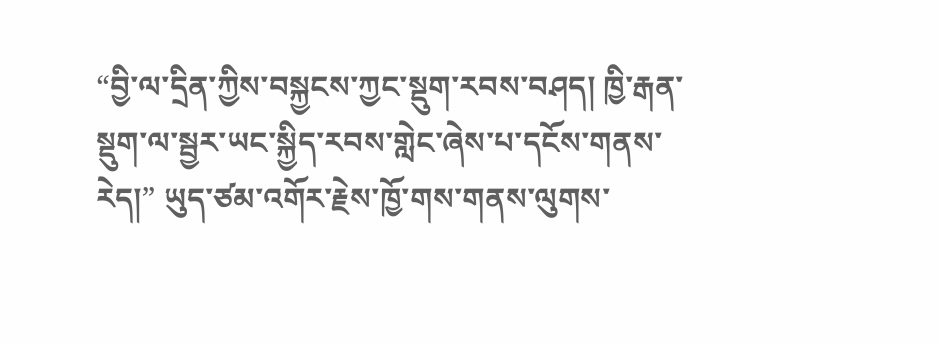“བྱི་ལ་དྲིན་ཀྱིས་བསྐྱངས་ཀྱང་སྡུག་རབས་བཤད། ཁྱི་རྒན་སྡུག་ལ་སྦྱར་ཡང་སྐྱིད་རབས་གླེང་ཞེས་པ་དངོས་གནས་རེད།” ཡུད་ཙམ་འགོར་རྗེས་ཁྱོ་གས་གནས་ལུགས་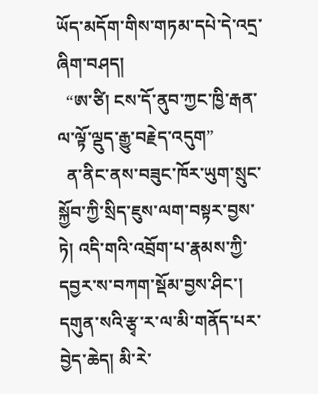ཡོད་མདོག་གིས་གཏམ་དཔེ་དེ་འདྲ་ཞིག་བཤད།
  “ཨ་ཙི། ངས་དོ་ནུབ་ཀྱང་ཁྱི་རྒན་ལ་ལྟོ་ལྡུད་རྒྱུ་བརྗེད་འདུག”
  ན་ནིང་ནས་བཟུང་ཁོར་ཡུག་སྲུང་སྐྱོབ་ཀྱི་སྲིད་ཇུས་ལག་བསྟར་བྱས་ཏེ། འདི་གའི་འབྲོག་པ་རྣམས་ཀྱི་དབྱར་ས་བཀག་སྡོམ་བྱས་ཤིང་། དགུན་སའི་རྩྭ་ར་ལ་མི་གནོད་པར་བྱེད་ཆེད། མི་རེ་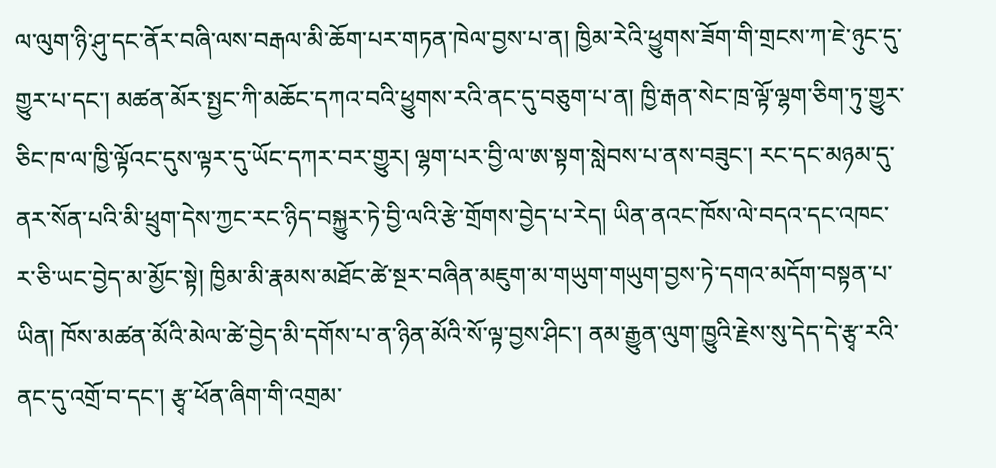ལ་ལུག་ཉི་ཤུ་དང་ནོར་བཞི་ལས་བརྒལ་མི་ཆོག་པར་གཏན་ཁེལ་བྱས་པ་ན། ཁྱིམ་རེའི་ཕྱུགས་ཟོག་གི་གྲངས་ཀ་ཇེ་ཉུང་དུ་གྱུར་པ་དང་། མཚན་མོར་སྤྱང་ཀི་མཆོང་དཀའ་བའི་ཕྱུགས་རའི་ནང་དུ་བཅུག་པ་ན། ཁྱི་རྒན་སེང་ཁྲ་ལྟོ་ལྷག་ཅིག་ཏུ་གྱུར་ཅིང་ཁ་ལ་ཁྱི་ལྟོའང་དུས་ལྟར་དུ་ཡོང་དཀར་བར་གྱུར། ལྷག་པར་བྱི་ལ་ཨ་སྟག་སླེབས་པ་ནས་བཟུང་། རང་དང་མཉམ་དུ་ནར་སོན་པའི་མི་ཕྲུག་དེས་ཀྱང་རང་ཉིད་བསྐྱུར་ཏེ་བྱི་ལའི་རྩེ་གྲོགས་བྱེད་པ་རེད། ཡིན་ནའང་ཁོས་ལེ་བདའ་དང་འཁང་ར་ཅི་ཡང་བྱེད་མ་མྱོང་སྟེ། ཁྱིམ་མི་རྣམས་མཐོང་ཚེ་སྔར་བཞིན་མཇུག་མ་གཡུག་གཡུག་བྱས་ཏེ་དགའ་མདོག་བསྟན་པ་ཡིན། ཁོས་མཚན་མོའི་མེལ་ཚེ་བྱེད་མི་དགོས་པ་ན་ཉིན་མོའི་སོ་ལྟ་བྱས་ཤིང་། ནམ་རྒྱུན་ལུག་ཁྱུའི་རྗེས་སུ་དེད་དེ་རྩྭ་རའི་ནང་དུ་འགྲོ་བ་དང་། རྩྭ་ཕོན་ཞིག་གི་འགྲམ་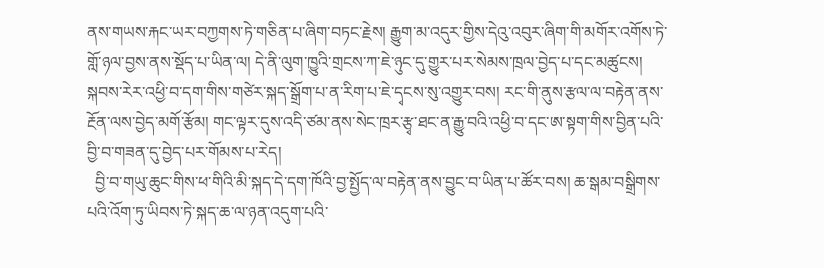ནས་གཡས་རྐང་ཡར་བཀྱགས་ཏེ་གཅིན་པ་ཞིག་བཏང་རྗེས། རྒྱུག་མ་འདུར་གྱིས་དེའུ་འབུར་ཞིག་གི་མགོར་འགོས་ཏེ་གློ་ཉལ་བྱས་ནས་སྡོད་པ་ཡིན་ལ། དེ་ནི་ལུག་ཁྱུའི་གྲངས་ཀ་ཇེ་ཉུང་དུ་གྱུར་པར་སེམས་ཁྲལ་བྱེད་པ་དང་མཚུངས། སྐབས་རེར་འཕྱི་བ་དག་གིས་གཙེར་སྐད་སྒྲོག་པ་ན་རིག་པ་ཇེ་དྭངས་སུ་འགྱུར་བས། རང་གི་ནུས་རྩལ་ལ་བརྟེན་ནས་རྔོན་ལས་བྱེད་མགོ་རྩོམ། གང་ལྟར་དུས་འདི་ཙམ་ནས་སེང་ཁྲར་རྩྭ་ཐང་ན་རྒྱུ་བའི་འཕྱི་བ་དང་ཨ་སྟག་གིས་བྱིན་པའི་བྱི་བ་གཟན་དུ་བྱེད་པར་གོམས་པ་རེད།
  བྱི་བ་གཡུ་ཆུང་གིས་ཕ་གིའི་མི་སྐད་དེ་དག་ཁོའི་བྱ་སྤྱོད་ལ་བརྟེན་ནས་བྱུང་བ་ཡིན་པ་ཚོར་བས། ཆ་སྒམ་བསྒྲིགས་པའི་འོག་ཏུ་ཡིབས་ཏེ་སྐད་ཆ་ལ་ཉན་འདུག་པའི་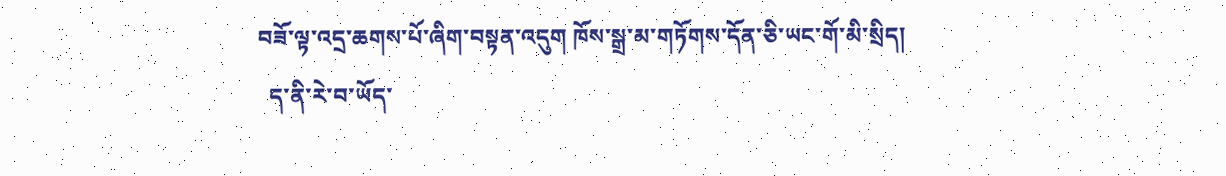བཟོ་ལྟ་འདྲ་ཆགས་པོ་ཞིག་བསྟན་འདུག ཁོས་སྒྲ་མ་གཏོགས་དོན་ཅི་ཡང་གོ་མི་སྲིད།
  ད་ནི་རེ་བ་ཡོད་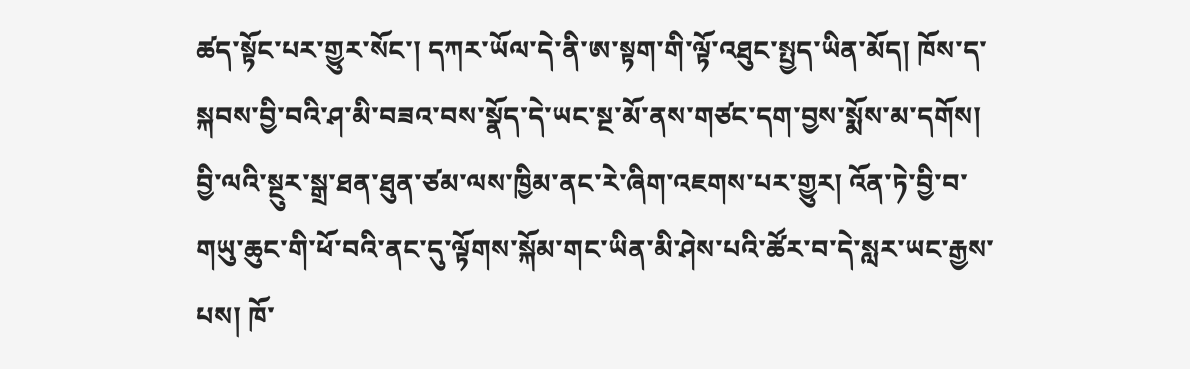ཚད་སྟོང་པར་གྱུར་སོང་། དཀར་ཡོལ་དེ་ནི་ཨ་སྟག་གི་ལྟོ་འཐུང་སྤྱད་ཡིན་མོད། ཁོས་ད་སྐབས་བྱི་བའི་ཤ་མི་བཟའ་བས་སྣོད་དེ་ཡང་སྔ་མོ་ནས་གཙང་དག་བྱས་སྨོས་མ་དགོས། བྱི་ལའི་སྔུར་སྒྲ་ཐན་ཐུན་ཙམ་ལས་ཁྱིམ་ནང་རེ་ཞིག་འཇགས་པར་གྱུར། འོན་ཏེ་བྱི་བ་གཡུ་ཆུང་གི་ཕོ་བའི་ནང་དུ་ལྟོགས་སྐོམ་གང་ཡིན་མི་ཤེས་པའི་ཚོར་བ་དེ་སླར་ཡང་རྒྱས་པས། ཁོ་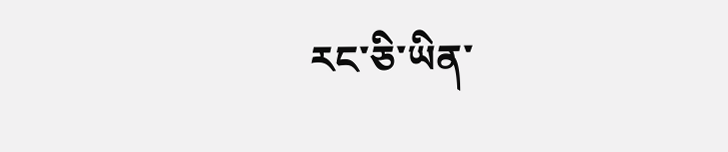རང་ཅི་ཡིན་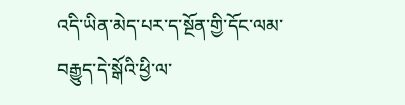འདི་ཡིན་མེད་པར་ད་སྔོན་གྱི་དོང་ལམ་བརྒྱུད་དེ་སྒོའི་ཕྱི་ལ་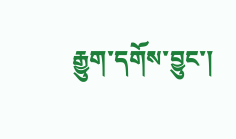རྒྱུག་དགོས་བྱུང་།